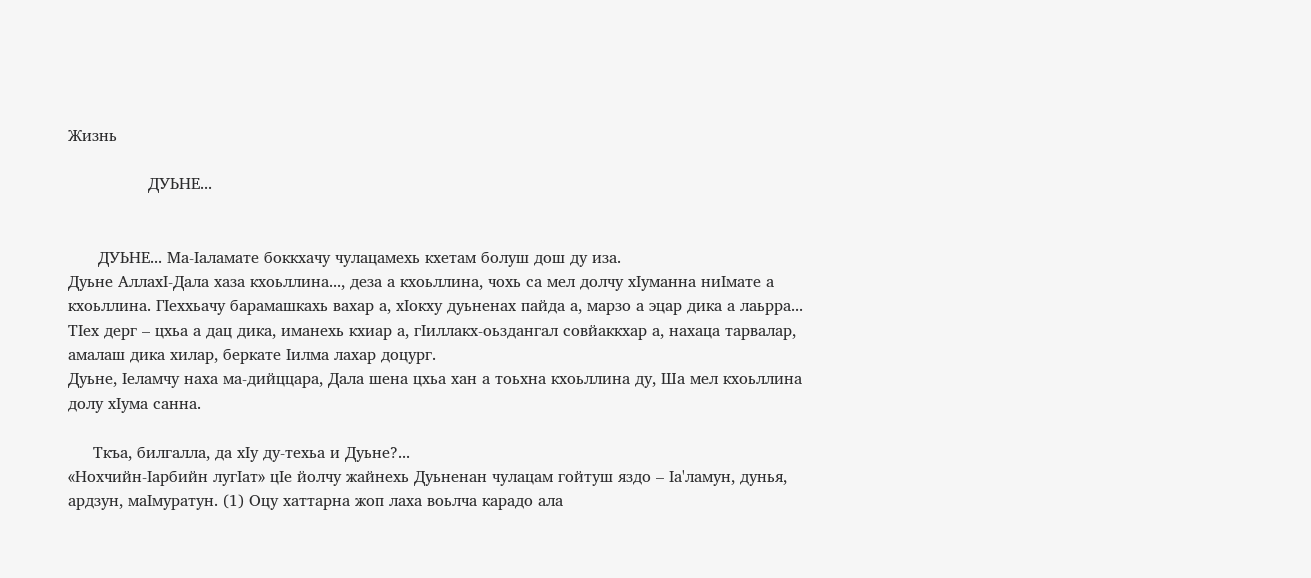Жизнь

                ДУЬНЕ...


      ДУЬНЕ... Ма-Iаламате боккхачу чулацамехь кхетам болуш дош ду иза.
Дуьне АллахI-Дала хаза кхоьллина..., деза а кхоьллина, чохь са мел долчу хIуманна ниIмате а кхоьллина. ГIеххьачу барамашкахь вахар а, хIокху дуьненах пайда а, марзо а эцар дика а лаьрра... ТIех дерг – цхьа а дац дика, иманехь кхиар а, гIиллакх-оьздангал совйаккхар а, нахаца тарвалар, амалаш дика хилар, беркате Iилма лахар доцург.
Дуьне, Iеламчу наха ма-дийццара, Дала шена цхьа хан а тоьхна кхоьллина ду, Ша мел кхоьллина долу хIума санна.

     Ткъа, билгалла, да хIу ду-техьа и Дуьне?...
«Нохчийн-Iарбийн лугIат» цIе йолчу жайнехь Дуьненан чулацам гойтуш яздо – Iа'ламун, дунья, ардзун, маIмуратун. (1) Оцу хаттарна жоп лаха воьлча карадо ала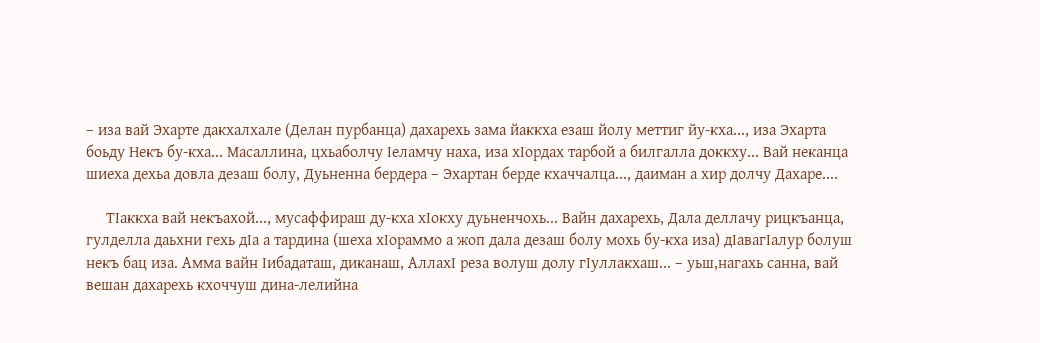– иза вай Эхарте дакхалхале (Делан пурбанца) дахарехь зама йаккха езаш йолу меттиг йу-кха..., иза Эхарта боьду Некъ бу-кха... Масаллина, цхьаболчу Iеламчу наха, иза хIордах тарбой а билгалла доккху... Вай неканца шиеха дехьа довла дезаш болу, Дуьненна бердера – Эхартан берде кхаччалца..., даиман а хир долчу Дахаре....

     ТIаккха вай некъахой..., мусаффираш ду-кха хIокху дуьненчохь... Вайн дахарехь, Дала деллачу рицкъанца, гулделла даьхни гехь дIа а тардина (шеха хIораммо а жоп дала дезаш болу мохь бу-кха иза) дIавагIалур болуш некъ бац иза. Амма вайн Iибадаташ, диканаш, АллахI реза волуш долу гIуллакхаш... – уьш,нагахь санна, вай вешан дахарехь кхоччуш дина-лелийна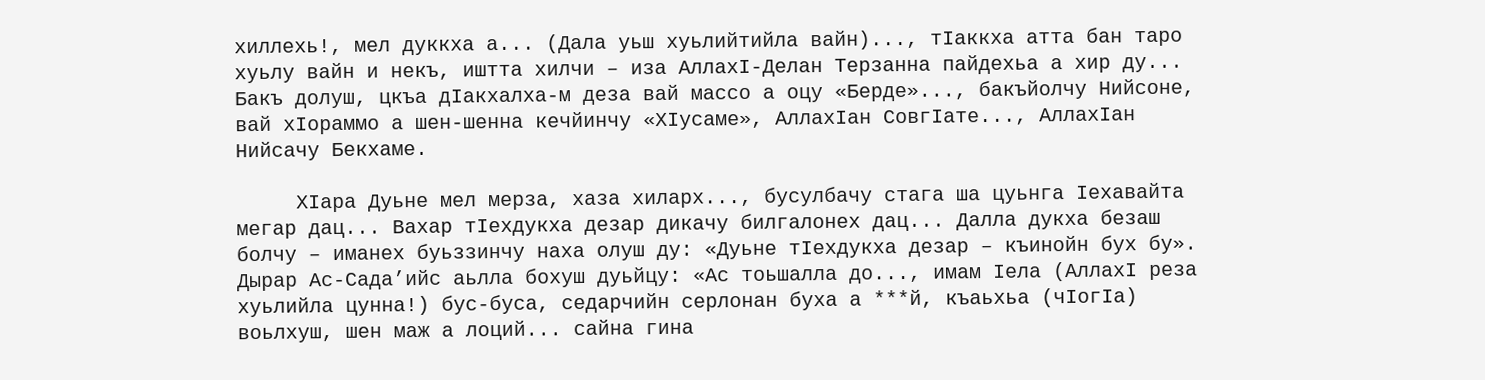хиллехь!, мел дуккха а... (Дала уьш хуьлийтийла вайн)..., тIаккха атта бан таро хуьлу вайн и некъ, иштта хилчи – иза АллахI-Делан Терзанна пайдехьа а хир ду...
Бакъ долуш, цкъа дIакхалха-м деза вай массо а оцу «Берде»..., бакъйолчу Нийсоне, вай хIораммо а шен-шенна кечйинчу «ХIусаме», АллахIан СовгIате..., АллахIан Нийсачу Бекхаме.

     ХIара Дуьне мел мерза, хаза хиларх..., бусулбачу стага ша цуьнга Iехавайта мегар дац... Вахар тIехдукха дезар дикачу билгалонех дац... Далла дукха безаш болчу – иманех буьззинчу наха олуш ду: «Дуьне тIехдукха дезар – къинойн бух бу».
Дырар Ас-Сада’ийс аьлла бохуш дуьйцу: «Ас тоьшалла до..., имам Iела (АллахI реза хуьлийла цунна!) бус-буса, седарчийн серлонан буха а ***й, къаьхьа (чIогIа) воьлхуш, шен маж а лоций... сайна гина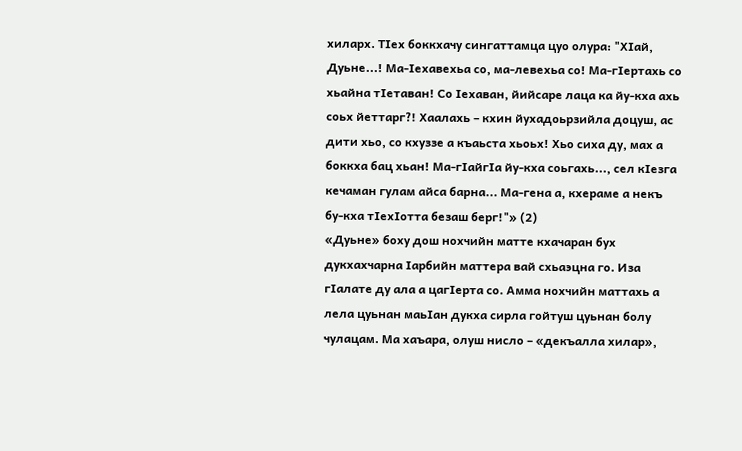хиларх. ТIех боккхачу сингаттамца цуо олура: "ХIай, Дуьне...! Ма-Iехавехьа со, ма-левехьа со! Ма-гIертахь со хьайна тIетаван! Со Iехаван, йийсаре лаца ка йу-кха ахь соьх йеттарг?! Хаалахь – кхин йухадоьрзийла доцуш, ас дити хьо, со кхуззе а къаьста хьоьх! Хьо сиха ду, мах а боккха бац хьан! Ма-гIайгIа йу-кха соьгахь..., сел кIезга кечаман гулам айса барна... Ма-гена а, кхераме а некъ бу-кха тIехIотта безаш берг!"» (2)
«Дуьне» боху дош нохчийн матте кхачаран бух дукхахчарна Iарбийн маттера вай схьаэцна го. Иза гIалате ду ала а цагIерта со. Амма нохчийн маттахь а лела цуьнан маьIан дукха сирла гойтуш цуьнан болу чулацам. Ма хаъара, олуш нисло – «декъалла хилар»,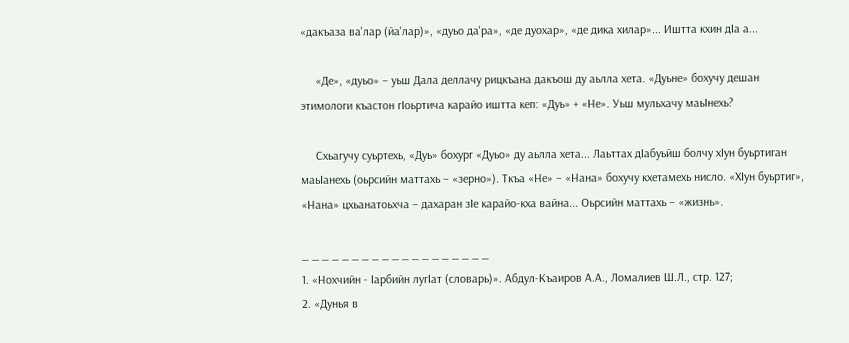«дакъаза ва'лар (йа'лар)», «дуьо да'ра», «де дуохар», «де дика хилар»... Иштта кхин дIа а...

     «Де», «дуьо» – уьш Дала деллачу рицкъана дакъош ду аьлла хета. «Дуьне» бохучу дешан этимологи къастон гIоьртича карайо иштта кеп: «Дуь» + «Не». Уьш мульхачу маьIнехь?

     Схьагучу суьртехь, «Дуь» бохург «Дуьо» ду аьлла хета... Лаьттах дIабуьйш болчу хIун буьртиган маьIанехь (оьрсийн маттахь – «зерно»). Ткъа «Не» – «Нана» бохучу кхетамехь нисло. «ХIун буьртиг», «Нана» цхьанатоьхча – дахаран зIе карайо-кха вайна... Оьрсийн маттахь – «жизнь».

_ _ _ _ _ _ _ _ _ _ _ _ _ _ _ _ _ _ _
1. «Нохчийн - Iарбийн лугIат (словарь)». Абдул-Къаиров А.А., Ломалиев Ш.Л., стр. 127;
2. «Дунья в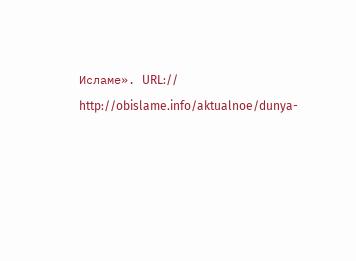Исламе». URL:// http://obislame.info/aktualnoe/dunya-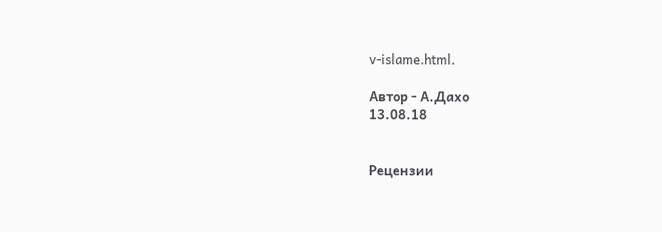v-islame.html.

Автор - А.Дахо
13.08.18


Рецензии